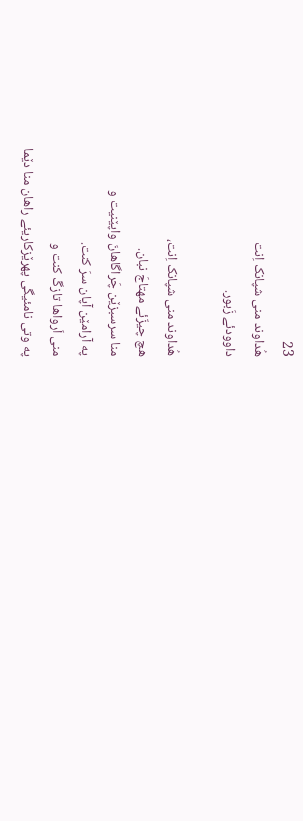23
هُداوند منی شپانک اِنت
داوودئے زَبور.

هُداوند منی شپانک اِنت،
هچ چیزّئے مهتاجَ نبان.
منا سرسبزێن چَراگاهانَ واپێنیت و
په آرامێن آپان سرَ کنت.
منی اَرواها تازگَ کنت و
په وتی نامئیگی پهرێزکاریئے راهان منا دێما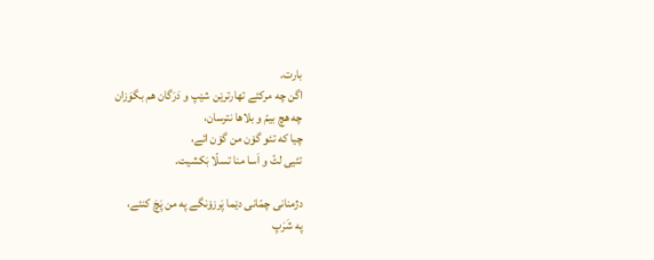بارت.
اگن چه مرکئے تهارترێن شێپ و دَرَگان هم بگوَزان
چه هچ بیمّ و بلاها نترسان،
چیا که تئو گۆن من گۆن ائے،
تئیی لٹّ و اَسا منا تسلّا بَکشیت.

دژمنانی چمّانی دێما پَرزۆنگے په من پَچَ کنئے،
په شَرَپ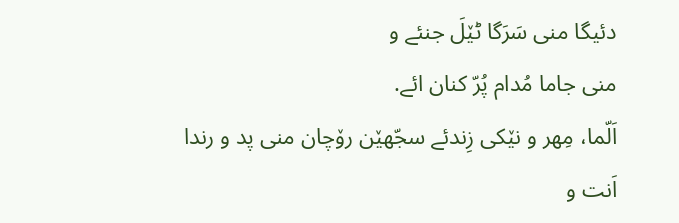دئیگا منی سَرَگا ٹێلَ جنئے و
منی جاما مُدام پُرّ کنان ائے.
اَلّما، مِهر و نێکی زِندئے سجّهێن رۆچان منی پد و رندا اَنت و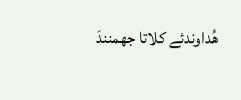هُداوندئے کلاتا جهمنندَ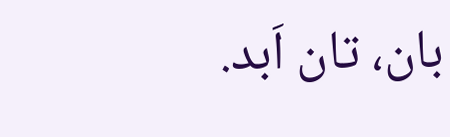بان، تان اَبد.